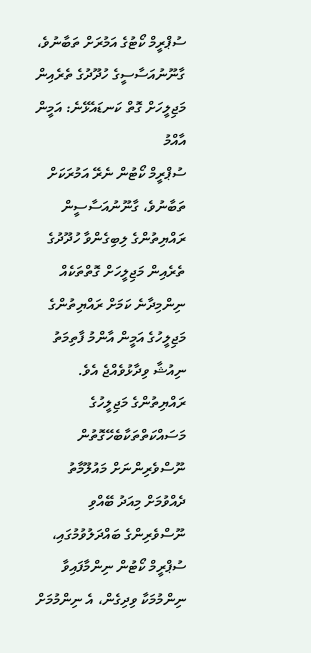ސުޕްރީމް ކޯޓުގެ އަމުރަށް ތަބާނުވެ، ގާނޫނުއަސާސީގެ ހުދޫދުގެ ތެރެއިން މަޖިލީހަށް ގޮތް ކަނޑައެޅޭނެ: އަމީން އާއްމު
ސުޕްރީމް ކޯޓުން ނެރޭ އަމުރަކަށް ތަބާނުވެ، ގާނޫނުއަސާސީން ރައްޔިތުންގެ ލިބިގެންވާ ހުދޫދުގެ ތެރެއިން މަޖިލީހަށް ގޮތްތަކެއް ނިންމިދާނެ ކަމަށް ރައްޔިތުންގެ މަޖިލީހުގެ އަމީން އާންމު ފާތިމަތު ނިއުޝާ ވިދާޅުވެއްޖެ އެވެ.
ރައްޔިތުންގެ މަޖިލީހުގެ މަސައްކަތްތަކާބެހޭގޮތުން ނޫސްވެރިންނަށް މައުލޫމާތު ދެއްވުމަށް މިއަދު ބޭއްވި ނޫސްވެރިންގެ ބައްދަލުވުމުގައި، ސުޕްރީމް ކޯޓުން ނިންމާފައިވާ ނިންމުމަކާ ވިދިގެން، އެ ނިންމުމަށް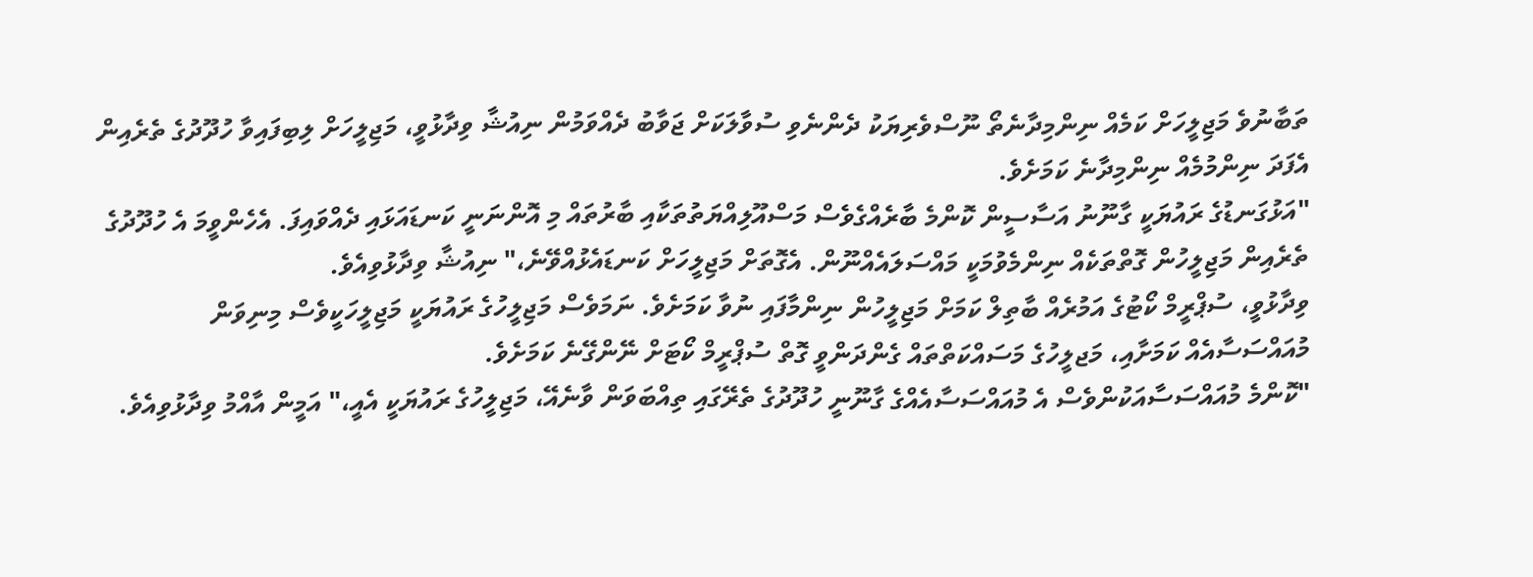ތަބާނުވެ މަޖިލީހަށް ކަމެއް ނިންމިދާނެތޯ ނޫސްވެރިޔަކު ދެންނެވި ސުވާލަކަށް ޖަވާބު ދެއްވަމުން ނިއުޝާ ވިދާޅުވީ، މަޖިލީހަށް ލިބިފައިވާ ހުދޫދުގެ ތެރެއިން އެފަދަ ނިންމުމެއް ނިންމިދާނެ ކަމަށެވެ.
"އަޅުގަނޑުގެ ރައުޔަކީ ގާނޫނު އަސާސީން ކޮންމެ ބާރެއްގެވެސް މަސްއޫލިއްޔަތުތަކާއި ބާރުތައް މި އޮންނަނީ ކަނޑައަޅައި ދެއްވައިފަ. އެހެންވީމަ އެ ހުދޫދުގެ ތެރެއިން މަޖިލީހުން ގޮތްތަކެއް ނިންމެވުމަކީ މައްސަލައެއްނޫން. އެގޮތަށް މަޖިލީހަށް ކަނޑައެޅުއްވޭނެ،" ނިއުޝާ ވިދާޅުވިއެވެ.
ވިދާޅުވީ، ސުޕްރީމް ކޯޓުގެ އަމުރެއް ބާތިލް ކަމަށް މަޖިލީހުން ނިންމާފައި ނުވާ ކަމަށެވެ. ނަމަވެސް މަޖިލީހުގެ ރައުޔަކީ މަޖިލީހަކީވެސް މިނިވަން މުއައްސަސާއެއް ކަމަށާއި، މަޖލީހުގެ މަސައްކަތްތައް ގެންދަންވީ ގޮތް ސުޕްރީމް ކޯޓަށް ނޭންގޭނެ ކަމަށެވެ.
"ކޮންމެ މުއައްސަސާއަކުންވެސް އެ މުއައްސަސާއެއްގެ ގާނޫނީ ހުދޫދުގެ ތެރޭގައި ތިއްބަވަން ވާނެއޭ، މަޖިލީހުގެ ރައުޔަކީ އެއީ،" އަމީން އާއްމު ވިދާޅުވިއެވެ.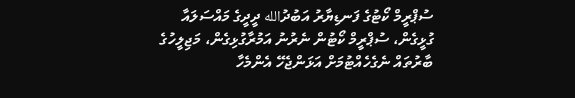ސުޕްރީމް ކޯޓުގެ ފަނޑިޔާރު އަބުދުالله ދީދީގެ މައްސަލައާ ގުޅީގެން، ސުޕްރީމް ކޯޓުން ނެރުނު އަމުރާގުޅިގެން، މަޖިލީހުގެ ބާރުތައް ނެގެހެއްޓުމަށް އަޅަންޖެހޭ އެންމެހާ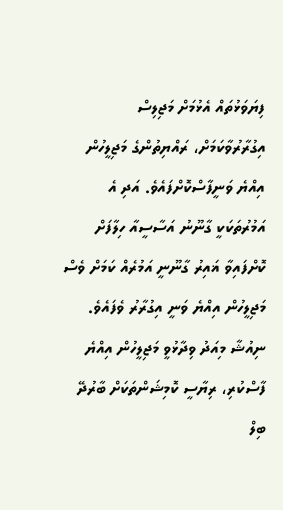ފިޔަވަޅުތައް އެޅުމަށް މަޖިލިސް އިގުރާރުވާކަމަށް، ރައްޔިތުންގެ މަޖިލީހުން އިއްޔެ ވަނީފާސްކޮށްފައެވެ. އަދި އެ އަމުރުތަކަކީ ގާނޫނު އަސާސީއާ ހިލާފަށް ކޮށްފައިވާ ޣައިރު ގާނޫނީ އަމުރެއް ކަމަށް ވެސް މަޖިލީހުން އިއްޔެ ވަނީ އިގުރާރު ވެފައެވެ.
ނިއުޝާ މިއަދު ވިދާޅުވީ މަޖިލީހުން އިއްޔެ ފާސްކުރި، ރިޔާސީ ކޮމިޝަންތަކަށް ބާރުދޭ ބިލް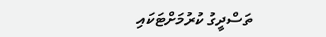ތަސްދީގު ކުރުމަށްޓަކައި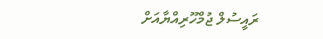ރައީސުލް ޖުމްހޫރިއްޔާއަށް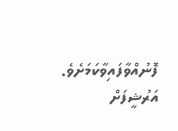ފޮނުއްވާފައިވާކަމަށެވެ.
އަރުޝީފަށް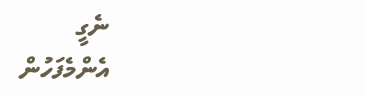ނެގީ
އެންމެފަހުން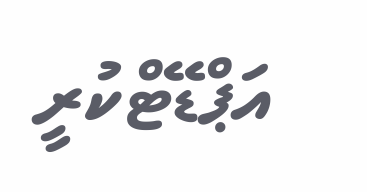އަޕްޑޭޓްކުރީ